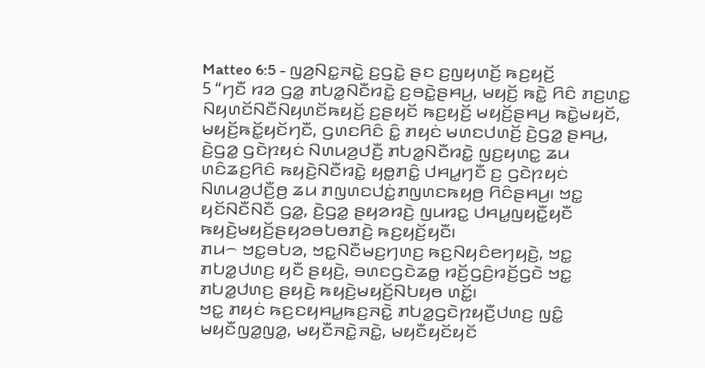Matteo 6:5 - ꤜꤤ꤬ꤡꤢ꤭ꤏꤢꤧ꤭ ꤢ꤬ꤞꤢꤧ꤭ ꤔꤢ ꤢ꤬ꤜꤟꤛꤢꤩ꤬ ꤒꤢ꤬ꤟꤢꤩ꤬
5 “ꤚꤢꤪ ꤙꤤ ꤞꤤ꤭ ꤊꤝꤤ꤭ꤡꤢꤪꤙꤢꤧ꤭ ꤢ꤬ꤋꤢꤧ꤭ꤔꤌꤣ꤬, ꤗꤟꤢꤩ꤬ ꤒꤢꤧ꤭ ꤖꤢꤨ ꤊꤢ꤬ꤛꤢ꤭ ꤡꤟꤛꤢꤩꤡꤢꤪꤡꤟꤛꤢꤩꤒꤟꤢꤩ꤬ ꤢ꤬ꤔꤟꤢꤩ ꤒꤢ꤬ꤟꤢꤩ꤬ ꤗꤟꤢꤩ꤬ꤔꤌꤣ꤬ ꤒꤢꤧ꤭ꤗꤟꤢꤩ, ꤗꤟꤢꤩ꤬ꤒꤢꤩ꤭ꤟꤢꤩꤚꤢꤪ, ꤞꤛꤢꤖꤢꤨ ꤢꤨ꤭ ꤊꤟꤢꤦ ꤗꤛꤢꤓꤛꤢꤩ꤬ ꤢꤧ꤬ꤞꤤ꤭ ꤔꤌꤣ꤬, ꤢꤧ꤬ꤞꤤ꤭ ꤞꤢꤧꤐꤟꤢꤦ ꤡꤛꤣꤤ꤬ꤓꤢꤪ꤬ ꤊꤝꤤ꤭ꤡꤢꤪꤙꤢꤧ꤭ ꤜꤢ꤬ꤟꤛꤢ꤭ ꤘꤣ ꤛꤢꤨꤘꤢ꤬ꤖꤢꤨ ꤒꤟꤢꤧ꤬ꤡꤢꤪꤙꤢꤧ꤭ ꤟꤥ꤭ꤊꤢꤨ꤭ ꤓꤌꤣ꤭ꤚꤢꤪ ꤢ꤬ ꤞꤢꤧꤐꤟꤢꤦ ꤡꤛꤣꤤ꤬ꤓꤢꤪ꤬ꤥ꤬ ꤘꤣ ꤊꤜꤛꤢꤓꤢꤦ꤭ꤊꤜꤛꤢꤒꤟꤥ꤬ ꤖꤢꤨꤔꤌꤣ꤬꤯ ꤠꤢ꤭ ꤟꤢꤩꤡꤢꤪꤡꤢꤪ ꤞꤤ꤭, ꤢꤧ꤬ꤞꤤ꤭ ꤔꤟꤤꤙꤢꤧ꤬ ꤜꤣꤙꤢ꤭ ꤓꤌꤣ꤭ꤜꤟꤢꤪ꤭ꤟꤢꤪ ꤒꤟꤢꤧ꤬ꤗꤟꤢꤩ꤬ꤔꤟꤤꤋꤝꤥꤊꤢꤧ꤬ ꤒꤢ꤬ꤟꤢꤩ꤬ꤟꤢꤪ꤯
ꤊꤣ꤮ ꤠꤢ꤭ꤋꤝꤤ, ꤠꤢ꤭ꤡꤢꤪꤗꤢ꤬ꤚꤛꤢ꤬ ꤒꤢ꤬ꤡꤟꤢꤨꤕꤚꤟꤢꤧ꤬, ꤠꤢ꤭ ꤊꤝꤤ꤭ꤓꤛꤢ꤬ ꤟꤢꤪ ꤔꤟꤢꤧ꤬, ꤋꤛꤢꤞꤢꤧꤘꤥ꤭ ꤙꤢꤩ꤬ꤞꤢꤨ꤬ꤙꤢꤩ꤬ꤞꤢꤧ ꤠꤢ꤭ ꤊꤝꤤ꤭ꤓꤛꤢ꤬ ꤔꤟꤢꤧ꤬ ꤒꤟꤢꤧ꤬ꤗꤟꤢꤩ꤬ꤡꤝꤟꤥ ꤛꤢꤩ꤭꤯
ꤠꤢ꤭ ꤊꤟꤢꤦ ꤒꤢ꤬ꤢꤟꤌꤣ꤭ꤒꤢ꤬ꤏꤢꤧ꤭ ꤊꤝꤤ꤭ꤞꤢꤧꤐꤟꤢꤪ꤬ꤓꤛꤢ꤬ ꤜꤢꤨ꤭ ꤗꤟꤢꤪꤜꤤ꤭ꤜꤤ꤭, ꤗꤟꤢꤪꤏꤢꤧ꤭ꤏꤢꤧ꤭, ꤗꤟꤢꤪꤟꤢꤩꤟꤢꤩ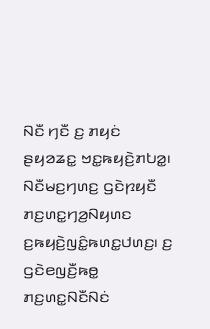ꤡꤢꤪ ꤚꤢꤪ ꤢ꤬ ꤊꤟꤢꤦ ꤔꤟꤤꤘꤢ꤭ ꤠꤢ꤭ꤒꤟꤢꤧ꤬ꤊꤝꤤ꤭꤯
ꤡꤢꤪꤗꤢ꤬ꤚꤛꤢ꤬ ꤞꤢꤧꤐꤟꤢꤪ ꤊꤢ꤬ꤛꤢ꤭ꤚꤤ꤬ꤡꤟꤛꤢ ꤢ꤬ꤒꤟꤢꤧ꤬ꤜꤢꤨ꤭ꤒꤛꤢ꤭ꤓꤛꤢ꤬꤯ ꤢ꤬ ꤞꤢꤧꤕꤜꤢꤪ꤬ꤒꤥ꤭ ꤊꤢ꤬ꤛꤢ꤭ꤡꤢꤪꤡꤢꤦ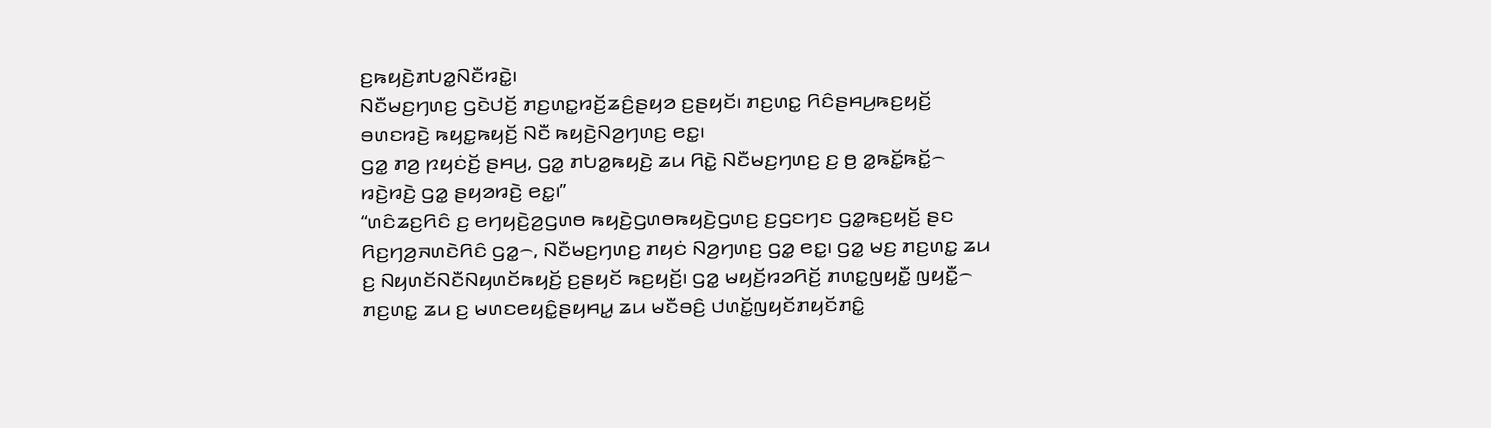ꤢ꤬ꤒꤟꤢꤧ꤬ꤊꤝꤤ꤭ꤡꤢꤪꤙꤢꤧ꤭꤯
ꤡꤢꤪꤗꤢ꤬ꤚꤛꤢ꤬ ꤞꤢꤧꤓꤢꤩ꤬ ꤊꤢ꤬ꤛꤢ꤭ꤙꤢꤩ꤬ꤘꤢꤨ꤬ꤔꤟꤤ ꤢ꤬ꤔꤟꤢꤩ꤯ ꤊꤢ꤬ꤛꤢ꤭ ꤖꤢꤨꤔꤌꤣ꤬ꤒꤢ꤬ꤟꤢꤩ꤬ ꤋꤛꤢꤙꤢꤧ꤬ ꤒꤟꤢ꤭ꤒꤟꤢꤩ꤬ ꤡꤢꤪ ꤒꤟꤢꤧ꤬ꤡꤤ꤬ꤚꤛꤢ꤬ ꤕꤢ꤭꤯
ꤞꤤ꤭ ꤊꤤ꤬ ꤐꤟꤢꤦꤢꤩ꤬ ꤔꤌꤣ꤬, ꤞꤤ꤭ ꤊꤝꤤ꤭ꤒꤟꤢꤧ꤬ ꤘꤣ ꤖꤢꤧ꤭ ꤡꤢꤪꤗꤢ꤬ꤚꤛꤢ꤬ ꤢ꤬ ꤥ꤬ ꤤ꤭ꤒꤢꤩ꤭ꤒꤢꤩ꤭꤮ ꤙꤢꤧ꤬ꤙꤢꤧ꤬ ꤞꤤ꤭ ꤔꤟꤤꤙꤢꤧ꤬ ꤕꤢ꤭꤯”
“ꤛꤢꤨꤘꤢ꤬ꤖꤢꤨ ꤢ꤬ ꤕꤚꤟꤢꤧ꤬ꤤ꤬ꤞꤛꤥ ꤒꤟꤢꤧ꤬ꤞꤛꤥꤒꤟꤢꤧ꤬ꤞꤛꤢ꤬ ꤢ꤬ꤞꤢꤚꤢ ꤞꤤ꤭ꤒꤢ꤬ꤟꤢꤩ꤬ ꤔꤢ ꤖꤢ꤬ꤚꤤ꤬ꤏꤛꤢꤧꤖꤢꤨ ꤞꤤ꤭꤮, ꤡꤢꤪꤗꤢ꤬ꤚꤛꤢ꤬ ꤊꤟꤢꤦ ꤡꤤ꤬ꤚꤛꤢ꤬ ꤞꤤ꤭ ꤕꤢ꤭꤯ ꤞꤤ꤭ ꤗꤢ꤬ ꤊꤢ꤬ꤛꤢ꤭ ꤘꤣ ꤢ꤬ ꤡꤟꤛꤢꤩꤡꤢꤪꤡꤟꤛꤢꤩꤒꤟꤢꤩ꤬ ꤢ꤬ꤔꤟꤢꤩ ꤒꤢ꤬ꤟꤢꤩ꤬꤯ ꤞꤤ꤭ ꤗꤟꤢꤩ꤬ꤙꤤꤖꤢꤩ꤬ ꤊꤛꤢ꤭ꤜꤟꤢꤪ꤭ ꤜꤟꤢꤪ꤭꤮ ꤊꤢ꤬ꤛꤢ꤭ ꤘꤣ ꤢ꤬ ꤗꤛꤢꤕꤟꤢꤨ꤭ꤔꤟꤌꤣ꤭ ꤘꤣ ꤗꤢꤪꤋꤢꤨ꤬ ꤓꤛꤢꤩ꤭ꤜꤟꤢꤩꤊꤟꤢꤩꤊꤢꤨ꤭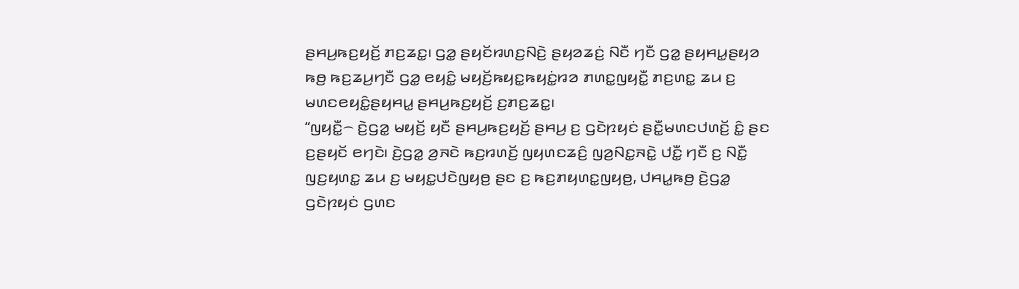ꤔꤌꤣ꤬ꤒꤢ꤬ꤟꤢꤩ꤬ ꤊꤢ꤬ꤘꤢ꤭꤯ ꤞꤤ꤭ ꤔꤟꤢꤩꤙꤛꤢ꤬ꤡꤢꤧ꤬ ꤔꤟꤤꤘꤢꤦ꤬ ꤡꤢꤪ ꤚꤢꤪ ꤞꤤ꤭ ꤔꤟꤌꤣ꤭ꤔꤟꤤ ꤒꤥ꤬ ꤒꤢ꤬ꤘꤣ꤬ꤚꤢꤪ ꤞꤤ꤭ ꤕꤟꤢꤨ꤭ ꤗꤟꤢꤩ꤬ꤒꤟꤢ꤭ꤒꤟꤢꤦ꤭ꤙꤤ ꤊꤛꤢ꤭ꤜꤟꤢꤪ꤭ ꤊꤢ꤬ꤛꤢ꤭ ꤘꤣ ꤢ꤬ ꤗꤛꤢꤕꤟꤢꤨ꤭ꤔꤟꤌꤣ꤭ ꤔꤌꤣ꤬ꤒꤢ꤬ꤟꤢꤩ꤬ ꤢ꤬ꤊꤢ꤬ꤘꤢ꤭꤯
“ꤜꤟꤢꤪ꤭꤮ ꤢꤧ꤬ꤞꤤ꤭ ꤗꤟꤢꤩ꤬ ꤟꤢꤪ ꤔꤌꤣ꤬ꤒꤢ꤬ꤟꤢꤩ꤬ ꤔꤌꤣ꤬ ꤢ꤬ ꤞꤢꤧꤐꤟꤢꤦ ꤔꤢꤪ꤭ꤗꤛꤢꤓꤛꤢꤩ꤬ ꤢꤨ꤭ ꤔꤢ ꤢ꤬ꤔꤟꤢꤩ ꤕꤚꤢꤧ꤯ ꤢꤧ꤬ꤞꤤ꤭ ꤤ꤬ꤏꤢꤧ ꤒꤢ꤬ꤙꤛꤢꤩ꤬ ꤜꤟꤛꤢꤘꤢꤨ꤬ ꤜꤤ꤬ꤡꤢ꤭ꤏꤢꤧ꤭ ꤓꤢꤪ꤭ ꤚꤢꤪ ꤢ꤬ ꤡꤢꤪ꤭ ꤜꤢ꤬ꤟꤛꤢ꤭ ꤘꤣ ꤢ꤬ ꤗꤟꤢ꤭ꤓꤢꤧꤜꤟꤥ꤬ ꤔꤢ ꤢ꤬ ꤒꤢ꤬ꤊꤟꤛꤢ꤭ꤜꤟꤥ꤬, ꤓꤌꤣ꤭ꤒꤥ꤬ ꤢꤧ꤬ꤞꤤ꤭ ꤞꤢꤧꤐꤟꤢꤦ ꤞꤛꤢ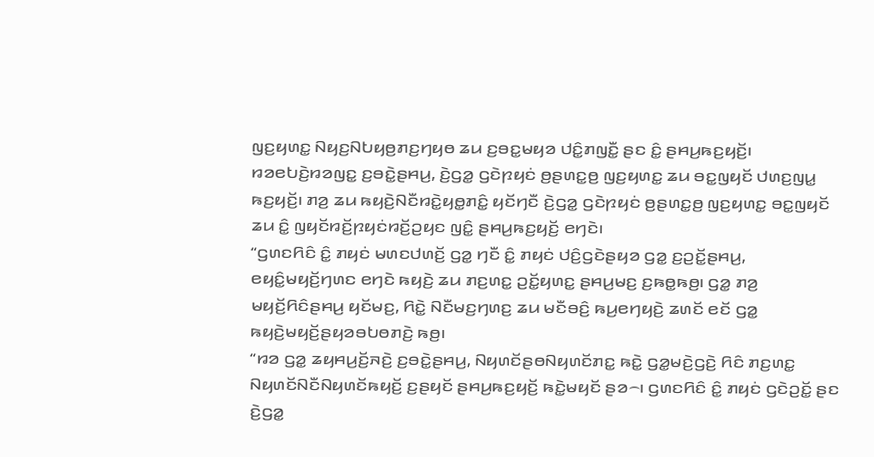ꤜꤢ꤬ꤟꤛꤢ꤭ ꤡꤟꤢ꤬ꤡꤝꤟꤥ꤬ꤊꤢ꤬ꤚꤟꤥ ꤘꤣ ꤢ꤬ꤋꤢ꤭ꤗꤟꤤ ꤓꤢꤨ꤭ꤊꤜꤢꤪ꤭ ꤔꤢ ꤢꤨ꤭ ꤔꤌꤣ꤬ꤒꤢ꤬ꤟꤢꤩ꤬꤯
ꤙꤤꤕꤝꤢꤧ꤬ꤙꤤꤜꤢ꤭ ꤢ꤬ꤋꤢꤧ꤭ꤔꤌꤣ꤬, ꤢꤧ꤬ꤞꤤ꤭ ꤞꤢꤧꤐꤟꤢꤦ ꤥ꤬ꤔꤛꤢ꤭ꤥ꤬ ꤜꤢ꤬ꤟꤛꤢ꤭ ꤘꤣ ꤋꤢ꤭ꤜꤟꤢꤩ ꤓꤛꤢ꤬ꤜꤣ꤭ ꤒꤢ꤬ꤟꤢꤩ꤬꤯ ꤊꤤ꤬ ꤘꤣ ꤒꤟꤢꤧ꤬ꤡꤢꤪꤙꤢꤧ꤭ꤟꤥ꤭ꤊꤢꤨ꤭ ꤟꤢꤩꤚꤢꤪ ꤢꤧ꤬ꤞꤤ꤭ ꤞꤢꤧꤐꤟꤢꤦ ꤥ꤬ꤔꤛꤢ꤭ꤥ꤬ ꤜꤢ꤬ꤟꤛꤢ꤭ ꤋꤢ꤭ꤜꤟꤢꤩ ꤘꤣ ꤢꤨ꤭ ꤜꤟꤢꤩꤙꤢꤩ꤬ꤐꤟꤢꤦꤙꤢꤩ꤬ꤑꤟꤢ ꤜꤢꤨ꤭ ꤔꤌꤣ꤬ꤒꤢ꤬ꤟꤢꤩ꤬ ꤕꤚꤢꤧ꤯
“ꤞꤛꤢꤖꤢꤨ ꤢꤨ꤭ ꤊꤟꤢꤦ ꤗꤛꤢꤓꤛꤢꤩ꤬ ꤞꤤ꤭ ꤚꤢꤪ ꤢꤨ꤭ ꤊꤟꤢꤦ ꤓꤢꤨ꤬ꤞꤢꤧꤔꤟꤤ ꤞꤤ꤭ ꤢ꤬ꤑꤢꤩ꤭ꤔꤌꤣ꤬, ꤕꤟꤢꤨ꤭ꤗꤟꤢꤩ꤬ꤚꤛꤢ ꤕꤚꤢꤧ ꤒꤟꤢꤧ꤬ ꤘꤣ ꤊꤢ꤬ꤛꤢ꤭ ꤑꤢꤩ꤭ꤟꤛꤢ꤭ ꤔꤌꤣ꤬ꤗꤢ꤬ ꤢ꤬ꤒꤥ꤭ꤒꤥ꤬꤯ ꤞꤤ꤭ ꤊꤤ꤬ ꤗꤟꤢꤩ꤬ꤖꤢꤨꤔꤌꤣ꤬ ꤟꤢꤩꤗꤢ꤬, ꤖꤢꤧ꤭ ꤡꤢꤪꤗꤢ꤬ꤚꤛꤢ꤬ ꤘꤣ ꤗꤢꤪꤋꤢꤨ꤬ ꤒꤣ꤬ꤕꤚꤟꤢꤧ꤬ ꤘꤛꤢꤩ ꤕꤢꤩ ꤞꤤ꤭ ꤒꤟꤢꤧ꤬ꤗꤟꤢꤩ꤬ꤔꤟꤤꤋꤝꤥꤊꤢꤧ꤬ ꤒꤥ꤬꤯
“ꤙꤤ ꤞꤤ꤭ ꤘꤟꤌꤣ꤬ꤢꤩ꤬ꤏꤢꤧ꤬ ꤢ꤬ꤋꤢꤧ꤭ꤔꤌꤣ꤬, ꤡꤟꤛꤢꤩꤔꤥꤡꤟꤛꤢꤩꤊꤢ꤭ ꤒꤢꤧ꤭ ꤞꤤ꤭ꤗꤢꤧ꤬ꤞꤢꤧ꤬ ꤖꤢꤨ ꤊꤢ꤬ꤛꤢ꤭ ꤡꤟꤛꤢꤩꤡꤢꤪꤡꤟꤛꤢꤩꤒꤟꤢꤩ꤬ ꤢ꤬ꤔꤟꤢꤩ ꤔꤌꤣ꤬ꤒꤢ꤬ꤟꤢꤩ꤬ ꤒꤢꤧ꤭ꤗꤟꤢꤩ ꤔꤤ꤮꤯ ꤞꤛꤢꤖꤢꤨ ꤢꤨ꤭ ꤊꤟꤢꤦ ꤞꤢꤧꤑꤢꤩ꤭ ꤔꤢ ꤢꤧ꤬ꤞꤤ꤭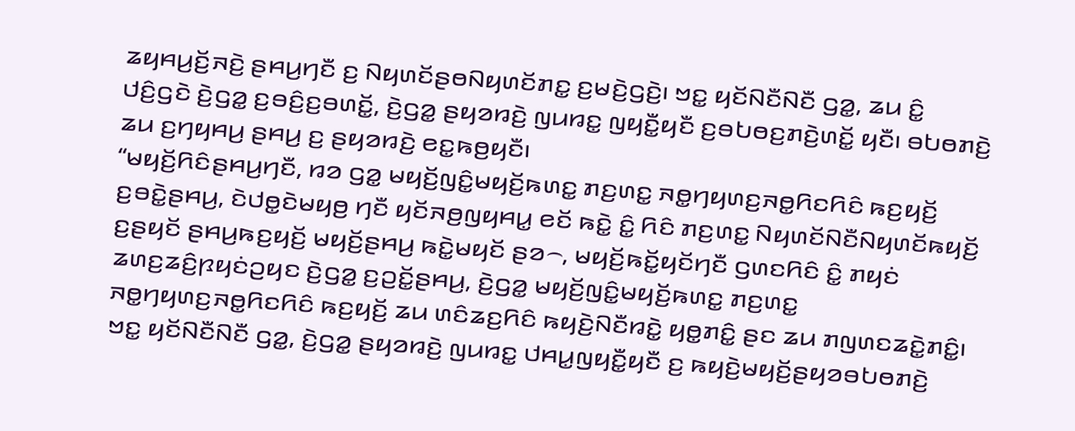ꤘꤟꤌꤣ꤬ꤢꤩ꤬ꤏꤢꤧ꤬ ꤔꤌꤣ꤬ꤚꤢꤪ ꤢ꤬ ꤡꤟꤛꤢꤩꤔꤥꤡꤟꤛꤢꤩꤊꤢ꤭ ꤢ꤬ꤗꤢꤧ꤬ꤞꤢꤧ꤬꤯ ꤠꤢ꤭ ꤟꤢꤩꤡꤢꤪꤡꤢꤪ ꤞꤤ꤭, ꤘꤣ ꤢꤨ꤭ ꤓꤢꤨ꤬ꤞꤢꤧ ꤢꤧ꤬ꤞꤤ꤭ ꤢ꤬ꤋꤢꤨ꤬ꤢ꤬ꤋꤛꤢꤩ꤭, ꤢꤧ꤬ꤞꤤ꤭ ꤔꤟꤤꤙꤢꤧ꤬ ꤜꤣꤙꤢ꤭ ꤜꤟꤢꤪ꤭ꤟꤢꤪ ꤢ꤬ꤋꤝꤥꤢ꤬ꤊꤢꤧ꤬ꤛꤢꤩ꤭ ꤟꤢꤪ꤯ ꤋꤝꤥꤊꤢꤧ꤬ ꤘꤣ ꤢ꤬ꤚꤟꤌꤣ꤬ ꤔꤌꤣ꤬ ꤢ꤬ ꤔꤟꤤꤙꤢꤧ꤬ ꤕꤢ꤭ꤒꤥ꤬ꤟꤢꤪ꤯
“ꤗꤟꤢꤩ꤬ꤖꤢꤨꤔꤌꤣ꤬ꤚꤢꤪ, ꤙꤤ ꤞꤤ꤭ ꤗꤟꤢꤩ꤬ꤜꤢꤨ꤭ꤗꤟꤢꤩ꤬ꤒꤛꤢ꤭ ꤊꤢ꤬ꤛꤢ꤭ ꤏꤥ꤭ꤚꤟꤛꤢ꤬ꤏꤥ꤭ꤖꤢꤖꤢꤨ ꤒꤢ꤬ꤟꤢꤩ꤬ ꤢ꤬ꤋꤢꤧ꤭ꤔꤌꤣ꤬, ꤢꤧꤓꤥ꤭ꤢꤧꤗꤟꤥ꤬ ꤚꤢꤪ ꤟꤢꤩꤏꤥ꤬ꤜꤟꤌꤣ꤭ ꤕꤢꤩ ꤒꤢꤧ꤭ ꤢꤨ꤭ ꤖꤢꤨ ꤊꤢ꤬ꤛꤢ꤭ ꤡꤟꤛꤢꤩꤡꤢꤪꤡꤟꤛꤢꤩꤒꤟꤢꤩ꤬ ꤢ꤬ꤔꤟꤢꤩ ꤔꤌꤣ꤬ꤒꤢ꤬ꤟꤢꤩ꤬ ꤗꤟꤢꤩ꤬ꤔꤌꤣ꤬ ꤒꤢꤧ꤭ꤗꤟꤢꤩ ꤔꤤ꤮, ꤗꤟꤢꤩ꤬ꤒꤢꤩ꤭ꤟꤢꤩꤚꤢꤪ ꤞꤛꤢꤖꤢꤨ ꤢꤨ꤭ ꤊꤟꤢꤦ ꤘꤛꤢ꤬ꤘꤢꤨ꤬ꤐꤟꤢꤦꤑꤟꤢ ꤢꤧ꤬ꤞꤤ꤭ ꤢ꤬ꤑꤢꤩ꤭ꤔꤌꤣ꤬, ꤢꤧ꤬ꤞꤤ꤭ ꤗꤟꤢꤩ꤬ꤜꤢꤨ꤭ꤗꤟꤢꤩ꤬ꤒꤛꤢ꤭ ꤊꤢ꤬ꤛꤢ꤭ ꤏꤥ꤭ꤚꤟꤛꤢ꤬ꤏꤥ꤭ꤖꤢꤖꤢꤨ ꤒꤢ꤬ꤟꤢꤩ꤬ ꤘꤣ ꤛꤢꤨꤘꤢ꤬ꤖꤢꤨ ꤒꤟꤢꤧ꤬ꤡꤢꤪꤙꤢꤧ꤭ ꤟꤥ꤭ꤊꤢꤨ꤭ ꤔꤢ ꤘꤣ ꤊꤜꤛꤢꤘꤢꤧ꤭ꤊꤢꤨ꤭꤯ ꤠꤢ꤭ ꤟꤢꤩꤡꤢꤪꤡꤢꤪ ꤞꤤ꤭, ꤢꤧ꤬ꤞꤤ꤭ ꤔꤟꤤꤙꤢꤧ꤬ ꤜꤣꤙꤢ꤭ ꤓꤌꤣ꤭ꤜꤟꤢꤪ꤭ꤟꤢꤪ ꤢ꤬ ꤒꤟꤢꤧ꤬ꤗꤟꤢꤩ꤬ꤔꤟꤤꤋꤝꤥꤊꤢꤧ꤬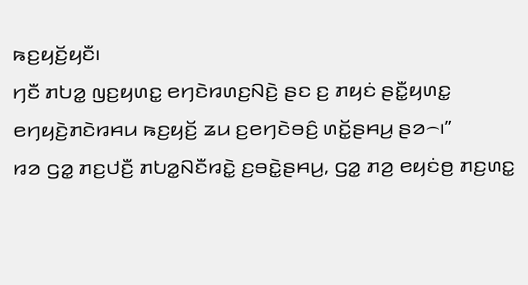ꤒꤢ꤬ꤟꤢꤩ꤬ꤟꤢꤪ꤯
ꤚꤢꤪ ꤊꤝꤤ꤭ ꤜꤢ꤬ꤟꤛꤢ꤭ ꤕꤚꤢꤧꤙꤛꤢ꤬ꤡꤢꤧ꤬ ꤔꤢ ꤢ꤬ ꤊꤟꤢꤦ ꤔꤢꤪ꤭ꤟꤛꤢ꤭ ꤕꤚꤟꤢꤧ꤬ꤊꤢꤧꤙꤌꤣ ꤒꤢ꤬ꤟꤢꤩ꤬ ꤘꤣ ꤢ꤬ꤕꤚꤢꤧꤋꤢꤨ꤬ ꤛꤢꤩ꤭ꤔꤌꤣ꤬ ꤔꤤ꤮꤯”
ꤙꤤ ꤞꤤ꤭ ꤊꤢ꤬ꤓꤢꤪ꤬ ꤊꤝꤤ꤭ꤡꤢꤪꤙꤢꤧ꤭ ꤢ꤬ꤋꤢꤧ꤭ꤔꤌꤣ꤬, ꤞꤤ꤭ ꤊꤤ꤬ ꤕꤟꤢꤦꤥ꤬ ꤊꤢ꤬ꤛꤢ꤭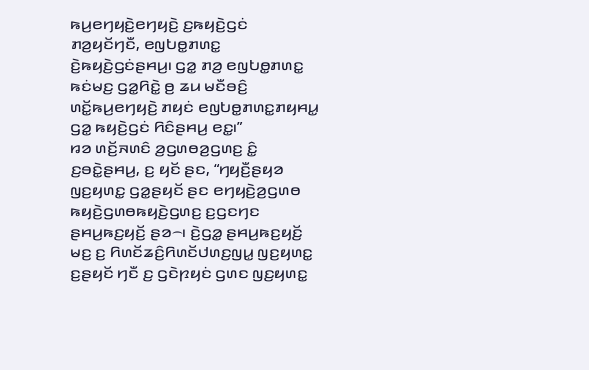ꤒꤣ꤬ꤕꤚꤟꤢꤧ꤬ꤕꤚꤟꤢꤧ꤬ ꤢ꤬ꤒꤟꤢꤧ꤬ꤞꤢꤦ ꤊꤤ꤬ꤟꤢꤩꤚꤢꤪ, ꤕꤜꤝꤥ꤭ꤊꤛꤢ꤭ ꤢꤧ꤬ꤒꤟꤢꤧ꤬ꤞꤢꤦꤔꤌꤣ꤬꤯ ꤞꤤ꤭ ꤊꤤ꤬ ꤕꤜꤝꤥ꤭ꤊꤛꤢ꤭ ꤒꤢꤦꤗꤢ꤬ ꤞꤤ꤭ꤖꤢꤧ꤭ ꤥ꤬ ꤘꤣ ꤗꤢꤪꤋꤢꤨ꤬ ꤛꤢꤩ꤭ꤒꤣ꤬ꤕꤚꤟꤢꤧ꤬ ꤊꤟꤢꤦ ꤕꤜꤝꤥ꤭ꤊꤛꤢ꤭ꤊꤟꤌꤣ꤭ ꤞꤤ꤭ ꤒꤟꤢꤧ꤬ꤞꤢꤦ ꤖꤢꤨꤔꤌꤣ꤬ ꤕꤢ꤭꤯”
ꤙꤤ ꤛꤢꤩ꤬ꤏꤛꤢꤨ ꤤ꤬ꤞꤛꤥꤤ꤬ꤞꤛꤢ꤬ ꤢꤨ꤭ ꤢ꤬ꤋꤢꤧ꤭ꤔꤌꤣ꤬, ꤢ꤬ ꤟꤢꤩ ꤔꤢ, “ꤚꤟꤢꤪ꤬ꤔꤟꤤ ꤜꤢ꤬ꤟꤛꤢ꤭ ꤞꤤ꤭ꤔꤟꤢꤩ ꤔꤢ ꤕꤚꤟꤢꤧ꤬ꤤ꤬ꤞꤛꤥ ꤒꤟꤢꤧ꤬ꤞꤛꤥꤒꤟꤢꤧ꤬ꤞꤛꤢ꤬ ꤢ꤬ꤞꤢꤚꤢ ꤔꤌꤣ꤬ꤒꤢ꤬ꤟꤢꤩ꤬ ꤔꤤ꤮꤯ ꤢꤧ꤬ꤞꤤ꤭ ꤔꤌꤣ꤬ꤒꤢ꤬ꤟꤢꤩ꤬ ꤗꤢ꤬ ꤢ꤬ ꤖꤛꤢꤩꤘꤢꤨ꤬ꤖꤛꤢꤩꤓꤛꤢ꤬ꤜꤣ꤭ ꤜꤢ꤬ꤟꤛꤢ꤭ ꤢ꤬ꤔꤟꤢꤩ ꤚꤢꤪ ꤢ꤬ ꤞꤢꤧꤐꤟꤢꤦ ꤞꤛꤢ ꤜꤢ꤬ꤟꤛꤢ꤭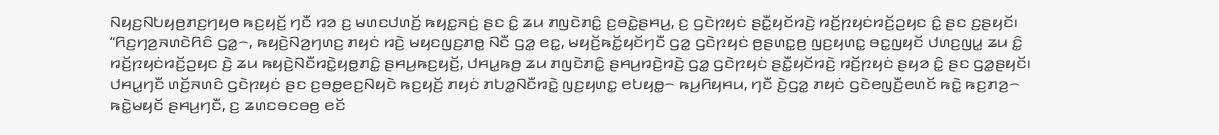ꤡꤟꤢ꤬ꤡꤝꤟꤥ꤬ꤊꤢ꤬ꤚꤟꤥ ꤒꤢ꤬ꤟꤢꤩ꤬ ꤚꤢꤪ ꤙꤤ ꤢ꤬ ꤗꤛꤢꤓꤛꤢꤩ꤬ ꤒꤟꤢ꤭ꤏꤢꤦ꤬ ꤔꤢ ꤢꤨ꤭ ꤘꤣ ꤊꤜꤢꤧꤊꤢꤨ꤭ ꤢ꤬ꤋꤢꤧ꤭ꤔꤌꤣ꤬, ꤢ꤬ ꤞꤢꤧꤐꤟꤢꤦ ꤔꤢꤪ꤭ꤟꤢꤩꤙꤢꤧ꤬ ꤙꤢꤩ꤬ꤐꤟꤢꤦꤙꤢꤩ꤬ꤑꤟꤢ ꤢꤨ꤭ ꤔꤢ ꤢ꤬ꤔꤟꤢꤩ꤯
“ꤖꤢ꤬ꤚꤤ꤬ꤏꤛꤢꤧꤖꤢꤨ ꤞꤤ꤭꤮, ꤒꤟꤢꤧ꤬ꤡꤤ꤬ꤚꤛꤢ꤬ ꤊꤟꤢꤦ ꤙꤢꤧ꤬ ꤗꤟꤢꤜꤢ꤬ꤊꤥ꤭ ꤡꤢꤪ ꤞꤤ꤭ ꤕꤢ꤭, ꤗꤟꤢꤩ꤬ꤒꤢꤩ꤭ꤟꤢꤩꤚꤢꤪ ꤞꤤ꤭ ꤞꤢꤧꤐꤟꤢꤦ ꤥ꤬ꤔꤛꤢ꤭ꤥ꤬ ꤜꤢ꤬ꤟꤛꤢ꤭ ꤋꤢ꤭ꤜꤟꤢꤩ ꤓꤛꤢ꤬ꤜꤣ꤭ ꤘꤣ ꤢꤨ꤭ ꤙꤢꤩ꤬ꤐꤟꤢꤦꤙꤢꤩ꤬ꤑꤟꤢ ꤢꤧ꤬ ꤘꤣ ꤒꤟꤢꤧ꤬ꤡꤢꤪꤙꤢꤧ꤭ꤟꤥ꤭ꤊꤢꤨ꤭ ꤔꤌꤣ꤬ꤒꤢ꤬ꤟꤢꤩ꤬, ꤓꤌꤣ꤭ꤒꤥ꤬ ꤘꤣ ꤊꤜꤢꤧꤊꤢꤨ꤭ ꤔꤌꤣ꤬ꤙꤢꤧ꤬ꤙꤢꤧ꤬ ꤞꤤ꤭ ꤞꤢꤧꤐꤟꤢꤦ ꤔꤢꤪ꤭ꤟꤢꤩꤙꤢꤧ꤬ ꤙꤢꤩ꤬ꤐꤟꤢꤦ ꤔꤟꤤ ꤢꤨ꤭ ꤔꤢ ꤞꤤ꤭ꤔꤟꤢꤩ꤯
ꤓꤌꤣ꤭ꤚꤢꤪ ꤛꤢꤩ꤬ꤏꤛꤢꤨ ꤞꤢꤧꤐꤟꤢꤦ ꤔꤢ ꤢ꤬ꤋꤥ꤭ꤕꤢ꤬ꤡꤟꤢꤧ ꤒꤢ꤬ꤟꤢꤩ꤬ ꤊꤟꤢꤦ ꤊꤝꤤ꤭ꤡꤢꤪꤙꤢꤧ꤭ ꤜꤢ꤬ꤟꤛꤢ꤭ ꤕꤝꤟꤥ꤭꤮ ꤒꤣ꤬ꤖꤟꤌꤣ, ꤚꤢꤪ ꤢꤧ꤬ꤞꤤ꤭ ꤊꤟꤢꤦ ꤞꤢꤧꤕꤜꤢꤪ꤬ꤕꤛꤢꤩ ꤒꤢꤧ꤭ ꤒꤢ꤬ꤊꤤ꤬꤮ ꤒꤢꤧ꤭ꤗꤟꤢꤩ ꤔꤌꤣ꤬ꤚꤢꤪ, ꤢ꤬ ꤘꤛꤢꤋꤢꤋꤥ꤬ ꤕꤢꤩ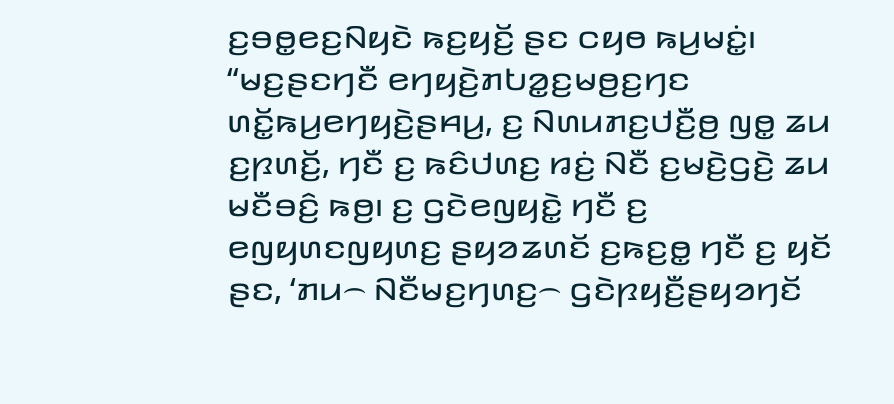ꤢ꤬ꤋꤥ꤭ꤕꤢ꤬ꤡꤟꤢꤧ ꤒꤢ꤬ꤟꤢꤩ꤬ ꤔꤢ ꤍꤟꤥ ꤒꤣ꤬ꤗꤢꤦ꤭꤯
“ꤗꤢ꤬ꤔꤢꤚꤢꤪ ꤕꤚꤟꤢꤧ꤬ꤊꤝꤤ꤭ꤢ꤬ꤗꤥ꤬ꤢ꤬ꤚꤢ ꤛꤢꤩ꤭ꤒꤣ꤬ꤕꤚꤟꤢꤧ꤬ꤔꤌꤣ꤬, ꤢ꤬ ꤡꤛꤣꤊꤢ꤬ꤓꤢꤪ꤬ꤥ꤬ ꤜꤥ꤭ ꤘꤣ ꤢ꤬ꤐꤛꤢꤩ꤬, ꤚꤢꤪ ꤢ꤬ ꤒꤢꤨꤓꤛꤢ꤬ ꤙꤢꤦ꤬ ꤡꤢꤪ ꤢ꤬ꤗꤢꤧ꤬ꤞꤢꤧ꤬ ꤘꤣ ꤗꤢꤪꤋꤢꤨ꤬ ꤒꤥ꤬꤯ ꤢ꤬ ꤞꤢꤧꤕꤜꤟꤢꤧ꤭ ꤚꤢꤪ ꤢ꤬ ꤕꤜꤟꤛꤢꤜꤟꤛꤢ꤬ ꤔꤟꤤꤘꤛꤢꤩ ꤢ꤬ꤒꤢ꤬ꤥ꤭ ꤚꤢꤪ ꤢ꤬ ꤟꤢꤩ ꤔꤢ, ‘ꤊꤣ꤮ ꤡꤢꤪꤗꤢ꤬ꤚꤛꤢ꤬꤮ ꤞꤢꤧꤐꤟꤢꤪ꤬ꤔꤟꤤꤚꤢꤩ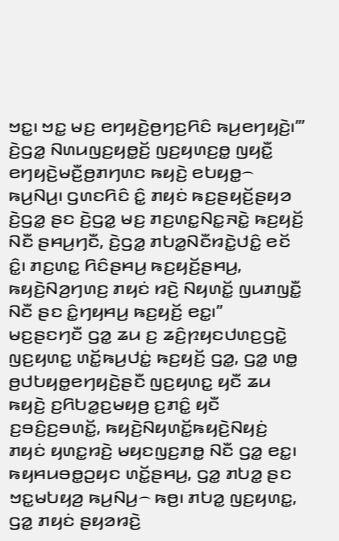ꤠꤢ꤭꤯ ꤠꤢ꤭ ꤗꤢ꤬ ꤕꤚꤟꤢꤧ꤬ꤥ꤬ꤚꤢ꤬ꤖꤢꤨ ꤒꤣ꤬ꤕꤚꤟꤢꤧ꤬꤯’”
ꤢꤧ꤬ꤞꤤ꤭ ꤡꤛꤣꤜꤢ꤬ꤟꤥ꤭ꤢꤩ꤬ ꤜꤢ꤬ꤟꤛꤢ꤬ꤥ꤭ ꤜꤟꤢꤪ꤭ ꤕꤚꤟꤢꤧ꤬ꤗꤢꤪ꤬ꤥ꤬ꤊꤚꤛꤢ ꤒꤟꤢꤧ꤬ ꤕꤝꤟꤥ꤭꤮ ꤒꤣ꤬ꤡꤣ꤬꤯ ꤞꤛꤢꤖꤢꤨ ꤢꤨ꤭ ꤊꤟꤢꤦ ꤒꤢ꤬ꤔꤟꤢꤩ꤬ꤔꤟꤤ ꤢꤧ꤬ꤞꤤ꤭ ꤔꤢ ꤢꤧ꤬ꤞꤤ꤭ ꤗꤢ꤬ ꤊꤢ꤬ꤛꤢ꤭ꤡꤢ꤭ꤏꤢꤧ꤭ ꤒꤢ꤬ꤟꤢꤩ꤬ ꤡꤢꤪ ꤔꤌꤣ꤬ꤚꤢꤪ, ꤢꤧ꤬ꤞꤤ꤭ ꤊꤝꤤ꤭ꤡꤢꤪꤙꤢꤧ꤭ꤓꤢꤨ꤭ ꤕꤢꤩ ꤢꤨ꤭꤯ ꤊꤢ꤬ꤛꤢ꤭ ꤖꤢꤨꤔꤌꤣ꤬ ꤒꤢ꤬ꤟꤢꤩ꤬ꤔꤌꤣ꤬, ꤒꤟꤢꤧ꤬ꤡꤤ꤬ꤚꤛꤢ꤬ ꤊꤟꤢꤦ ꤙꤢꤧ꤬ ꤡꤟꤛꤢꤩ꤭ ꤜꤣꤊꤜꤢꤪ꤭ ꤡꤢꤪ ꤔꤢ ꤢꤨ꤭ꤚꤟꤌꤣ꤬ ꤒꤢ꤬ꤟꤢꤩ꤬ ꤕꤢ꤭꤯”
ꤗꤢ꤬ꤔꤢꤚꤢꤪ ꤞꤤ꤭ ꤘꤣ ꤢ꤬ ꤘꤢꤨ꤬ꤐꤟꤢꤓꤛꤢ꤬ꤞꤢꤧ꤭ ꤜꤢ꤬ꤟꤛꤢ꤭ ꤛꤢꤩ꤭ꤒꤣ꤬ꤓꤢꤦ꤭ ꤒꤢ꤬ꤟꤢꤩ꤬ ꤞꤤ꤭, ꤞꤤ꤭ ꤛꤥ꤭ ꤥ꤬ꤓꤝꤟꤥ꤭ꤕꤚꤟꤢꤧ꤬ꤔꤢꤪ ꤜꤢ꤬ꤟꤛꤢ꤭ ꤟꤢꤪ ꤘꤣ ꤒꤟꤢꤧ꤬ ꤢ꤬ꤖꤝꤤ꤭ꤢ꤬ꤗꤟꤥ꤬ ꤢ꤬ꤊꤢꤨ꤭ ꤟꤢꤪ ꤢ꤬ꤋꤢꤨ꤬ꤢ꤬ꤋꤛꤢꤩ꤭, ꤒꤟꤢꤧ꤬ꤡꤟꤛꤢꤩ꤭ꤒꤟꤢꤧ꤬ꤡꤟꤢꤦ꤬ ꤊꤟꤢꤦ ꤟꤛꤢ꤭ꤙꤢꤧ꤬ ꤗꤟꤢꤜꤢ꤬ꤊꤥ꤭ ꤡꤢꤪ ꤞꤤ꤭ ꤕꤢ꤭꤯
ꤒꤟꤌꤣꤋꤥ꤭ꤑꤟꤢ ꤛꤢꤩ꤭ꤔꤌꤣ꤬, ꤞꤤ꤭ ꤊꤝꤤ꤭ ꤔꤢ ꤠꤢ꤭ꤗꤝꤟꤤ꤬ ꤒꤣ꤬ꤡꤣ꤬꤮ ꤒꤥ꤬꤯ ꤊꤝꤤ꤭ ꤜꤢ꤬ꤟꤛꤢ꤭, ꤞꤤ꤭ ꤊꤟꤢꤦ ꤔꤟꤤꤙꤢꤧ꤬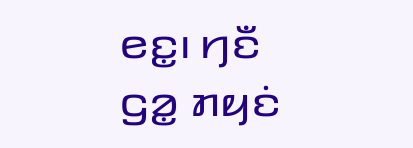ꤕꤢ꤭꤯ ꤚꤢꤪ ꤞꤤ꤭ ꤊꤟꤢꤦ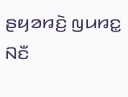ꤔꤟꤤꤙꤢꤧ꤬ ꤜꤣꤙꤢ꤭ ꤡꤢꤪ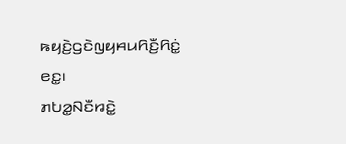ꤒꤟꤢꤧ꤬ꤞꤢꤧꤜꤟꤌꤣꤖꤢꤪ꤬ꤖꤢꤦ꤭ ꤕꤢ꤭꤯
ꤊꤝꤤ꤭ꤡꤢꤪꤙꤢꤧ꤭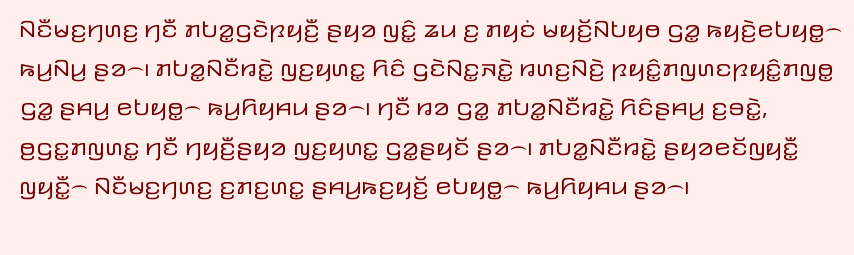ꤡꤢꤪꤗꤢ꤬ꤚꤛꤢ꤬ ꤚꤢꤪ ꤊꤝꤤ꤭ꤞꤢꤧꤐꤟꤢꤪ꤬ ꤔꤟꤤ ꤜꤢꤨ꤭ ꤘꤣ ꤢ꤬ ꤊꤟꤢꤦ ꤗꤟꤢꤩ꤬ꤡꤝꤟꤥ ꤞꤤ꤭ ꤒꤟꤢꤧ꤬ꤕꤝꤟꤥ꤭꤮ ꤒꤣ꤬ꤡꤣ꤬ ꤔꤤ꤮꤯ ꤊꤝꤤ꤭ꤡꤢꤪꤙꤢꤧ꤭ ꤜꤢ꤬ꤟꤛꤢ꤭ ꤖꤢꤨ ꤞꤢꤧꤡꤢ꤭ꤏꤢꤧ꤭ ꤙꤛꤢ꤬ꤡꤢꤧ꤬ ꤐꤟꤢꤨ꤭ꤊꤜꤛꤢꤐꤟꤢꤨ꤭ꤊꤜꤥ꤭ ꤞꤤ꤭ ꤔꤌꤣ꤬ ꤕꤝꤟꤥ꤭꤮ ꤒꤣ꤬ꤖꤟꤌꤣ ꤔꤤ꤮꤯ ꤚꤢꤪ ꤙꤤ ꤞꤤ꤭ ꤊꤝꤤ꤭ꤡꤢꤪꤙꤢꤧ꤭ ꤖꤢꤨꤔꤌꤣ꤬ ꤢ꤬ꤋꤢꤧ꤭, ꤥ꤬ꤞꤢ꤭ꤊꤜꤛꤢ꤭ ꤚꤢꤪ ꤚꤟꤢꤪ꤬ꤔꤟꤤ ꤜꤢ꤬ꤟꤛꤢ꤭ ꤞꤤ꤭ꤔꤟꤢꤩ ꤔꤤ꤮꤯ ꤊꤝꤤ꤭ꤡꤢꤪꤙꤢꤧ꤭ ꤔꤟꤤꤕꤢꤩꤜꤟꤢꤪ꤭ ꤜꤟꤢꤪ꤭꤮ ꤡꤢꤪꤗꤢ꤬ꤚꤛꤢ꤬ ꤢ꤬ꤊꤢ꤬ꤛꤢ꤭ ꤔꤌꤣ꤬ꤒꤢ꤬ꤟꤢꤩ꤬ ꤕꤝꤟꤥ꤭꤮ ꤒꤣ꤬ꤖꤟꤌꤣ ꤔꤤ꤮꤯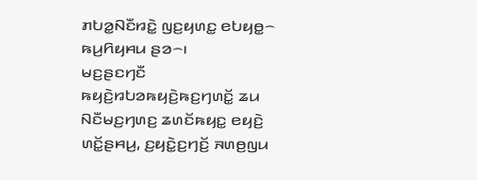ꤊꤝꤤ꤭ꤡꤢꤪꤙꤢꤧ꤭ ꤜꤢ꤬ꤟꤛꤢ꤭ ꤕꤝꤟꤥ꤭꤮ ꤒꤣ꤬ꤖꤟꤌꤣ ꤔꤤ꤮꤯
ꤗꤢ꤬ꤔꤢꤚꤢꤪ ꤒꤟꤢꤧ꤬ꤙꤝꤤꤒꤟꤢꤧ꤬ꤒꤢ꤬ꤚꤛꤢꤩ꤭ ꤘꤣ ꤡꤢꤪꤗꤢ꤬ꤚꤛꤢ꤬ ꤘꤛꤢꤩꤒꤟꤢ꤭ ꤕꤟꤢꤧ꤬ ꤛꤢꤩ꤭ꤔꤌꤣ꤬, ꤢ꤬ꤟꤢꤧ꤭ꤢ꤬ꤚꤢꤩ꤬ ꤏꤛꤥ꤬ꤜꤣ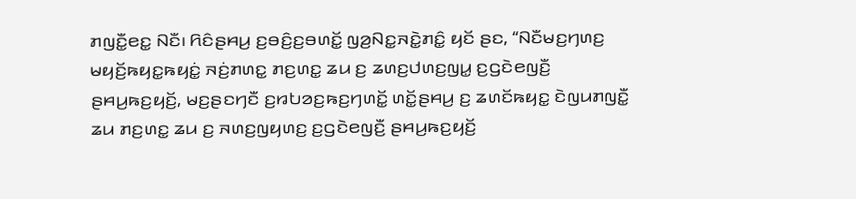ꤊꤜꤢꤪ꤭ꤕꤢ꤭ ꤡꤢꤪ꤯ ꤖꤢꤨꤔꤌꤣ꤬ ꤢ꤬ꤋꤢꤨ꤬ꤢ꤬ꤋꤛꤢꤩ꤭ ꤜꤤ꤬ꤡꤢ꤭ꤏꤢꤧ꤭ꤊꤢꤨ꤭ ꤟꤢꤩ ꤔꤢ, “ꤡꤢꤪꤗꤢ꤬ꤚꤛꤢ꤬ ꤗꤟꤢꤩ꤬ꤒꤟꤢ꤭ꤒꤟꤢꤦ꤭ ꤏꤢꤦ꤬ꤊꤛꤢ꤭ ꤊꤢ꤬ꤛꤢ꤭ ꤘꤣ ꤢ꤬ ꤘꤛꤢ꤬ꤓꤛꤢ꤬ꤜꤣ꤭ ꤢ꤬ꤞꤢꤧꤕꤜꤢꤪ꤬ ꤔꤌꤣ꤬ꤒꤢ꤬ꤟꤢꤩ꤬, ꤗꤢ꤬ꤔꤢꤚꤢꤪ ꤢ꤬ꤙꤝꤤꤢ꤬ꤒꤢ꤬ꤚꤛꤢꤩ꤭ ꤛꤢꤩ꤭ꤔꤌꤣ꤬ ꤢ꤬ ꤘꤛꤢꤩꤒꤟꤢ꤭ ꤢꤧꤜꤣꤊꤜꤢꤪ꤭ ꤘꤣ ꤊꤢ꤬ꤛꤢ꤭ ꤘꤣ ꤢ꤬ ꤏꤛꤢ꤬ꤜꤟꤛꤢ꤬ ꤢ꤬ꤞꤢꤧꤕꤜꤢꤪ꤬ ꤔꤌꤣ꤬ꤒꤢ꤬ꤟꤢꤩ꤬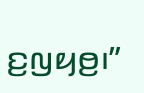ꤢ꤬ꤜꤟꤥ꤬꤯”